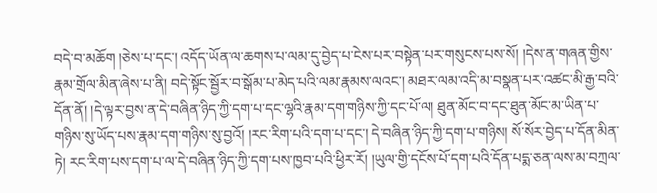བདེ་བ་མཆོག །ཅེས་པ་དང་། འདོད་ཡོན་ལ་ཆགས་པ་ལམ་དུ་བྱེད་པ་ངེས་པར་བསྟེན་པར་གསུངས་པས་སོ། །དེས་ན་གཞན་གྱིས་རྣམ་གྲོལ་མིན་ཞེས་པ་ནི། བདེ་སྟོང་སྦྱོར་བ་སྒོམ་པ་མེད་པའི་ལམ་རྣམས་ལའང་། མཐར་ལམ་འདི་མ་བསྣན་པར་འཚང་མི་རྒྱ་བའི་དོན་ནོ། །དེ་ལྟར་བྱས་ན་དེ་བཞིན་ཉིད་ཀྱི་དག་པ་དང་ལྷའི་རྣམ་དག་གཉིས་ཀྱི་དང་པོ་ལ། ཐུན་མོང་བ་དང་ཐུན་མོང་མ་ཡིན་པ་གཉིས་སུ་ཡོད་པས་རྣམ་དག་གཉིས་སུ་བྱའོ། །རང་རིག་པའི་དག་པ་དང་། དེ་བཞིན་ཉིད་ཀྱི་དག་པ་གཉིས། སོ་སོར་བྱེད་པ་དོན་མིན་ཏེ། རང་རིག་པས་དག་པ་ལ་དེ་བཞིན་ཉིད་ཀྱི་དག་པས་ཁྱབ་པའི་ཕྱིར་རོ། །ཡུལ་གྱི་དངོས་པོ་དག་པའི་དོན་པདྨ་ཅན་ལས་མ་བཀྲལ་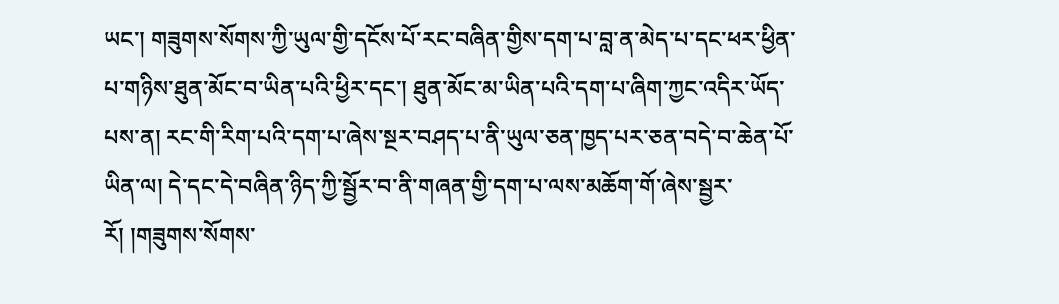ཡང་། གཟུགས་སོགས་ཀྱི་ཡུལ་གྱི་དངོས་པོ་རང་བཞིན་གྱིས་དག་པ་བླ་ན་མེད་པ་དང་ཕར་ཕྱིན་པ་གཉིས་ཐུན་མོང་བ་ཡིན་པའི་ཕྱིར་དང་། ཐུན་མོང་མ་ཡིན་པའི་དག་པ་ཞིག་ཀྱང་འདིར་ཡོད་པས་ན། རང་གི་རིག་པའི་དག་པ་ཞེས་སྔར་བཤད་པ་ནི་ཡུལ་ཅན་ཁྱད་པར་ཅན་བདེ་བ་ཆེན་པོ་ཡིན་ལ། དེ་དང་དེ་བཞིན་ཉིད་ཀྱི་སྦྱོར་བ་ནི་གཞན་གྱི་དག་པ་ལས་མཆོག་གོ་ཞེས་སྦྱར་རོ། །གཟུགས་སོགས་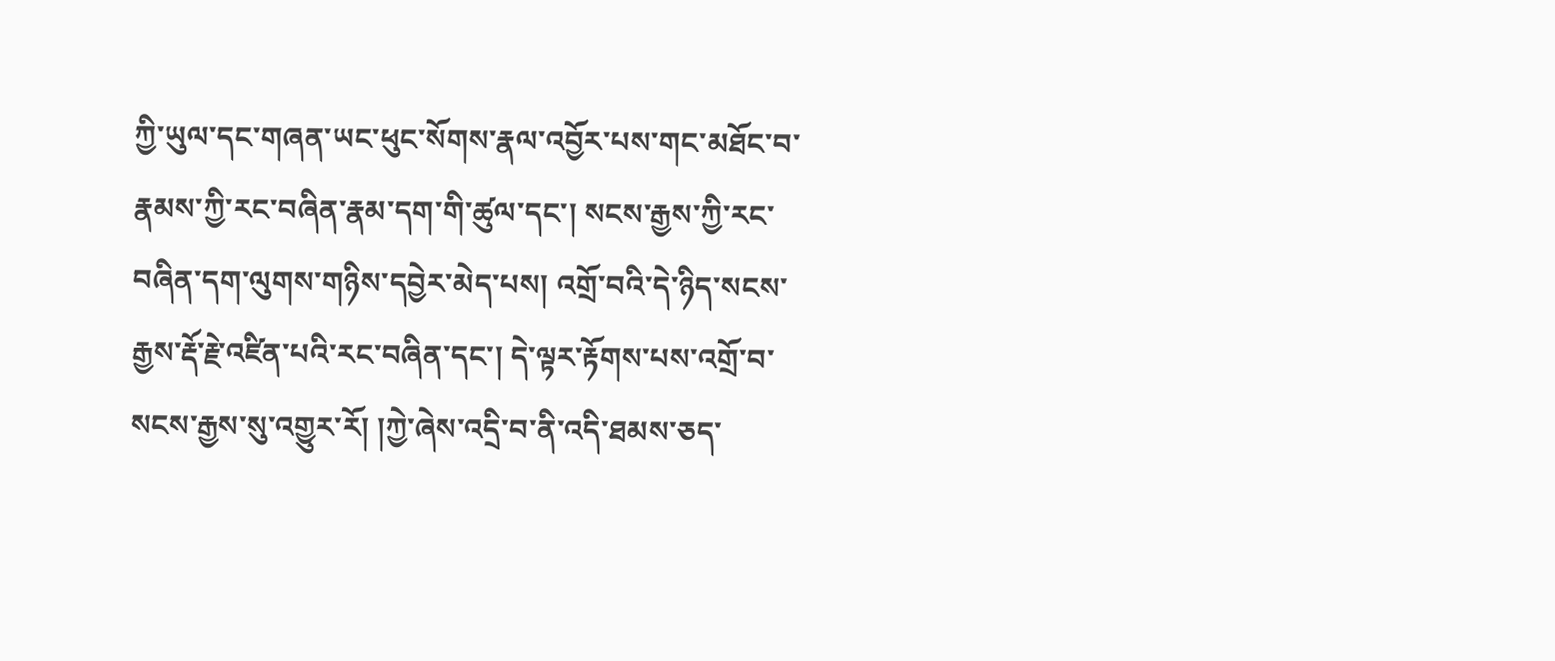ཀྱི་ཡུལ་དང་གཞན་ཡང་ཕུང་སོགས་རྣལ་འབྱོར་པས་གང་མཐོང་བ་རྣམས་ཀྱི་རང་བཞིན་རྣམ་དག་གི་ཚུལ་དང་། སངས་རྒྱས་ཀྱི་རང་བཞིན་དག་ལུགས་གཉིས་དབྱེར་མེད་པས། འགྲོ་བའི་དེ་ཉིད་སངས་རྒྱས་རྡོ་རྗེ་འཛིན་པའི་རང་བཞིན་དང་། དེ་ལྟར་རྟོགས་པས་འགྲོ་བ་སངས་རྒྱས་སུ་འགྱུར་རོ། །ཀྱེ་ཞེས་འདྲི་བ་ནི་འདི་ཐམས་ཅད་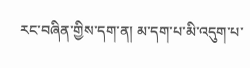རང་བཞིན་གྱིས་དག་ན། མ་དག་པ་མི་འདུག་པ་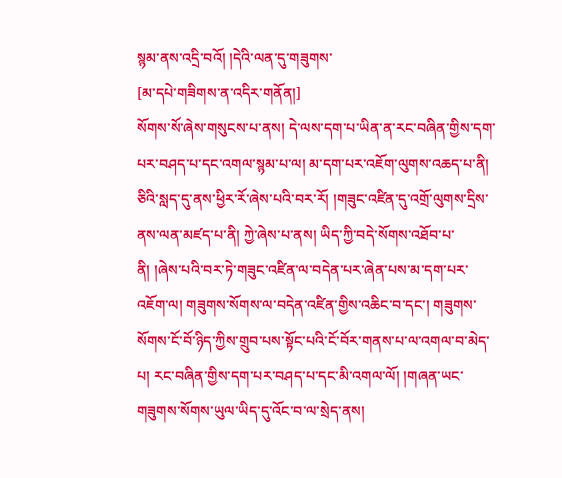སྙམ་ནས་འདྲི་བའོ། །དེའི་ལན་དུ་གཟུགས་
[མ་དཔེ་གཟིགས་ན་འདིར་གནོན།]
སོགས་སོ་ཞེས་གསུངས་པ་ནས། དེ་ལས་དག་པ་ཡིན་ན་རང་བཞིན་གྱིས་དག་པར་བཤད་པ་དང་འགལ་སྙམ་པ་ལ། མ་དག་པར་འཇོག་ལུགས་འཆད་པ་ནི། ཅིའི་སླད་དུ་ནས་ཕྱིར་རོ་ཞེས་པའི་བར་རོ། །གཟུང་འཛིན་དུ་འགྲོ་ལུགས་དྲིས་ནས་ལན་མཛད་པ་ནི། ཀྱེ་ཞེས་པ་ནས། ཡིད་ཀྱི་བདེ་སོགས་འཐོབ་པ་ནི། །ཞེས་པའི་བར་ཏེ་གཟུང་འཛིན་ལ་བདེན་པར་ཞེན་པས་མ་དག་པར་འཇོག་ལ། གཟུགས་སོགས་ལ་བདེན་འཛིན་གྱིས་འཆིང་བ་དང་། གཟུགས་སོགས་ངོ་བོ་ཉིད་ཀྱིས་གྲུབ་པས་སྟོང་པའི་ངོ་བོར་གནས་པ་ལ་འགལ་བ་མེད་པ། རང་བཞིན་གྱིས་དག་པར་བཤད་པ་དང་མི་འགལ་ལོ། །གཞན་ཡང་གཟུགས་སོགས་ཡུལ་ཡིད་དུ་འོང་བ་ལ་སྲེད་ནས།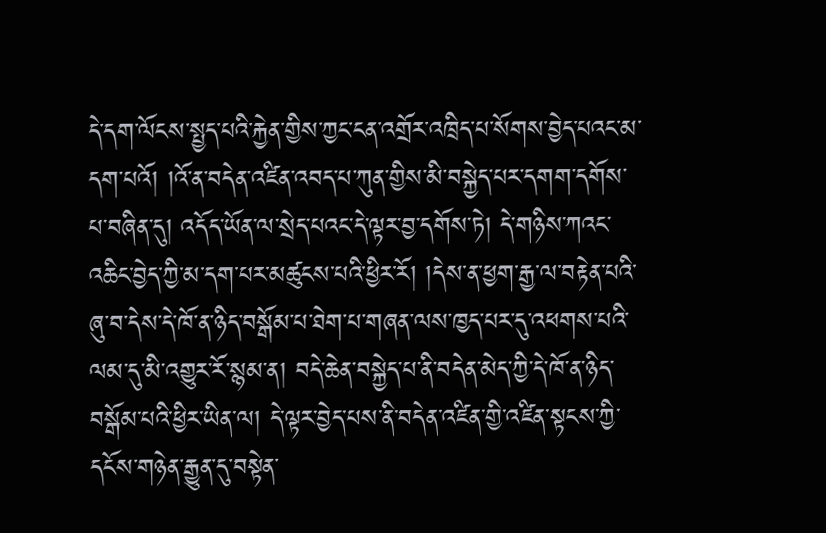དེ་དག་ལོངས་སྤྱད་པའི་རྐྱེན་གྱིས་ཀྱང་ངན་འགྲོར་འཁྲིད་པ་སོགས་བྱེད་པའང་མ་དག་པའོ། །འོ་ན་བདེན་འཛིན་འབད་པ་ཀུན་གྱིས་མི་བསྐྱེད་པར་དགག་དགོས་པ་བཞིན་དུ། འདོད་ཡོན་ལ་སྲེད་པའང་དེ་ལྟར་བྱ་དགོས་ཏེ། དེ་གཉིས་ཀའང་འཆིང་བྱེད་ཀྱི་མ་དག་པར་མཚུངས་པའི་ཕྱིར་རོ། །དེས་ན་ཕྱག་རྒྱ་ལ་བརྟེན་པའི་ཞུ་བ་དེས་དེ་ཁོ་ན་ཉིད་བསྒོམ་པ་ཐེག་པ་གཞན་ལས་ཁྱད་པར་དུ་འཕགས་པའི་ལམ་དུ་མི་འགྱུར་རོ་སྙམ་ན། བདེ་ཆེན་བསྐྱེད་པ་ནི་བདེན་མེད་ཀྱི་དེ་ཁོ་ན་ཉིད་བསྒོམ་པའི་ཕྱིར་ཡིན་ལ། དེ་ལྟར་བྱེད་པས་ནི་བདེན་འཛིན་གྱི་འཛིན་སྟངས་ཀྱི་དངོས་གཉེན་རྒྱུན་དུ་བསྟེན་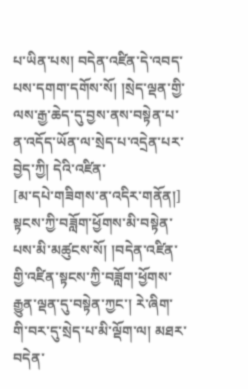པ་ཡིན་པས། བདེན་འཛིན་དེ་འབད་པས་དགག་དགོས་སོ། །སྲེད་ལྡན་གྱི་ལས་རྒྱ་ཆེད་དུ་བྱས་ནས་བསྟེན་པ་ན་འདོད་ཡོན་ལ་སྲེད་པ་འདྲེན་པར་བྱེད་ཀྱི། དེའི་འཛིན་
[མ་དཔེ་གཟིགས་ན་འདིར་གནོན།]
སྟངས་ཀྱི་བཟློག་ཕྱོགས་མི་བསྟེན་པས་མི་མཚུངས་སོ། །བདེན་འཛིན་གྱི་འཛིན་སྟངས་ཀྱི་བཟློག་ཕྱོགས་རྒྱུན་ལྡན་དུ་བསྟེན་ཀྱང་། རེ་ཞིག་གི་བར་དུ་སྲེད་པ་མི་ལྡོག་ལ། མཐར་བདེན་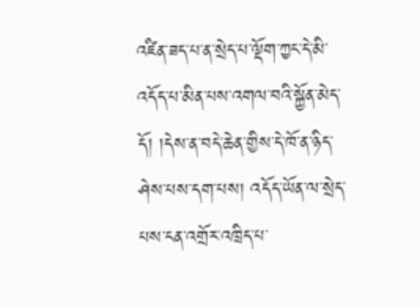འཛིན་ཟད་པ་ན་སྲེད་པ་ལྡོག་ཀྱང་དེ་མི་འདོད་པ་མིན་པས་འགལ་བའི་སྐྱོན་མེད་དོ། །དེས་ན་བདེ་ཆེན་གྱིས་དེ་ཁོ་ན་ཉིད་ཤེས་པས་དག་པས། འདོད་ཡོན་ལ་སྲེད་པས་ངན་འགྲོར་འཁྲིད་པ་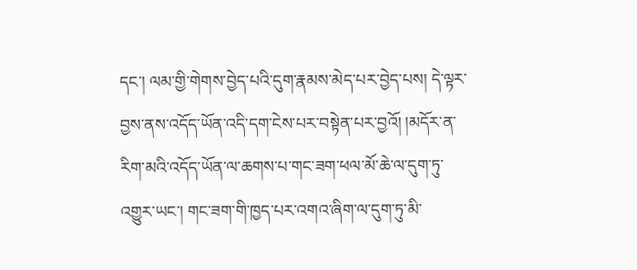དང་། ལམ་གྱི་གེགས་བྱེད་པའི་དུག་རྣམས་མེད་པར་བྱེད་པས། དེ་ལྟར་བྱས་ནས་འདོད་ཡོན་འདི་དག་ངེས་པར་བསྟེན་པར་བྱའོ། །མདོར་ན་རིག་མའི་འདོད་ཡོན་ལ་ཆགས་པ་གང་ཟག་ཕལ་མོ་ཆེ་ལ་དུག་ཏུ་འགྱུར་ཡང་། གང་ཟག་གི་ཁྱད་པར་འགའ་ཞིག་ལ་དུག་ཏུ་མི་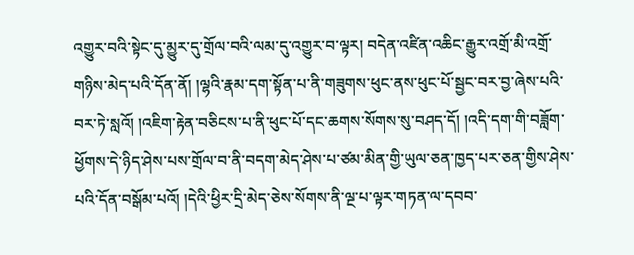འགྱུར་བའི་སྟེང་དུ་མྱུར་དུ་གྲོལ་བའི་ལམ་དུ་འགྱུར་བ་ལྟར། བདེན་འཛིན་འཆིང་རྒྱུར་འགྲོ་མི་འགྲོ་གཉིས་མེད་པའི་དོན་ནོ། །ལྷའི་རྣམ་དག་སྟོན་པ་ནི་གཟུགས་ཕུང་ནས་ཕུང་པོ་སྦྱང་བར་བྱ་ཞེས་པའི་བར་ཏེ་སླའོ། །འཇིག་རྟེན་བཅིངས་པ་ནི་ཕུང་པོ་དང་ཆགས་སོགས་སུ་བཤད་དོ། །འདི་དག་གི་བཟློག་ཕྱོགས་དེ་ཉིད་ཤེས་པས་གྲོལ་བ་ནི་བདག་མེད་ཤེས་པ་ཙམ་མིན་གྱི་ཡུལ་ཅན་ཁྱད་པར་ཅན་གྱིས་ཤེས་པའི་དོན་བསྒོམ་པའོ། །དེའི་ཕྱིར་དྲི་མེད་ཅེས་སོགས་ནི་ལྔ་པ་ལྟར་གཏན་ལ་དབབ་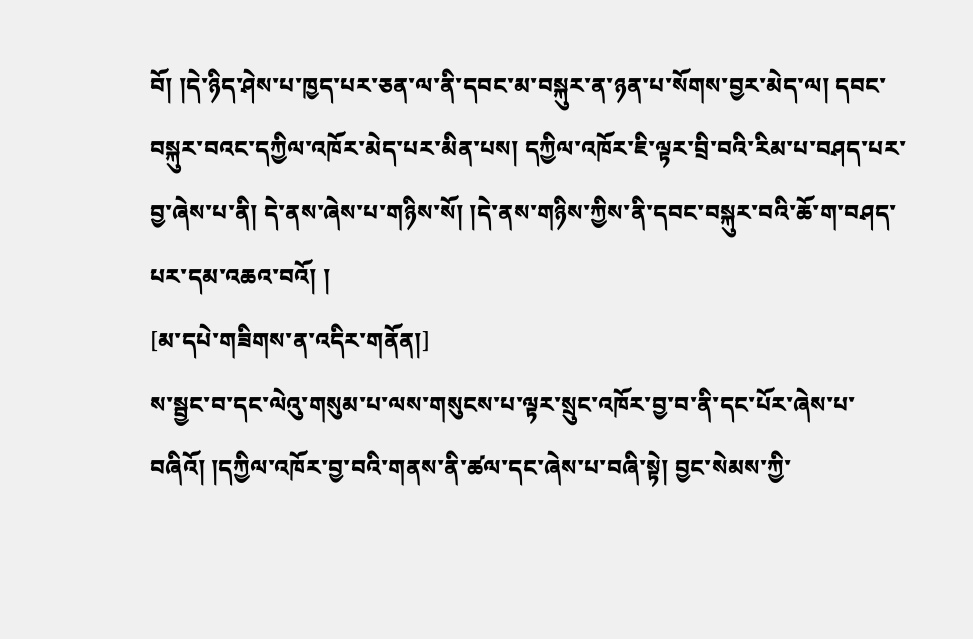བོ། །དེ་ཉིད་ཤེས་པ་ཁྱད་པར་ཅན་ལ་ནི་དབང་མ་བསྐུར་ན་ཉན་པ་སོགས་བྱར་མེད་ལ། དབང་བསྐུར་བའང་དཀྱིལ་འཁོར་མེད་པར་མིན་པས། དཀྱིལ་འཁོར་ཇི་ལྟར་བྲི་བའི་རིམ་པ་བཤད་པར་བྱ་ཞེས་པ་ནི། དེ་ནས་ཞེས་པ་གཉིས་སོ། །དེ་ནས་གཉིས་ཀྱིས་ནི་དབང་བསྐུར་བའི་ཆོ་ག་བཤད་པར་དམ་འཆའ་བའོ། །
[མ་དཔེ་གཟིགས་ན་འདིར་གནོན།]
ས་སྦྱང་བ་དང་ལེའུ་གསུམ་པ་ལས་གསུངས་པ་ལྟར་སྲུང་འཁོར་བྱ་བ་ནི་དང་པོར་ཞེས་པ་བཞིའོ། །དཀྱིལ་འཁོར་བྱ་བའི་གནས་ནི་ཚལ་དང་ཞེས་པ་བཞི་སྟེ། བྱང་སེམས་ཀྱི་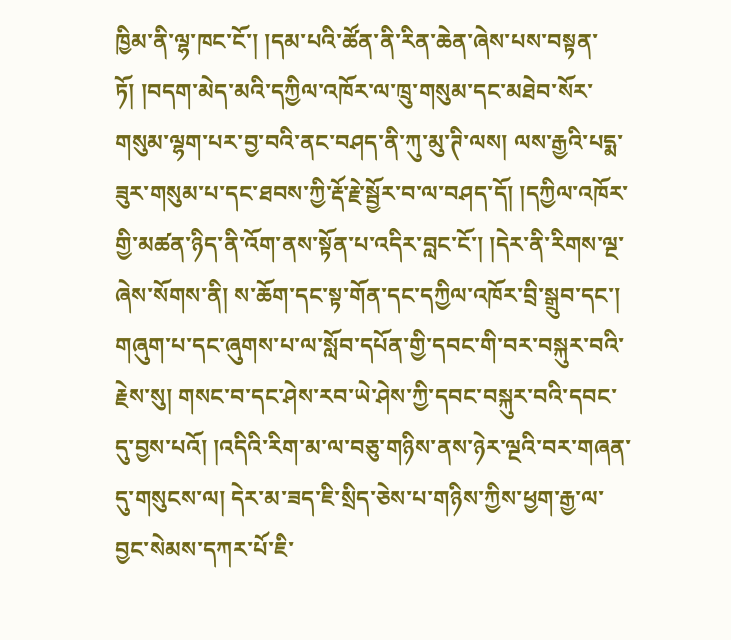ཁྱིམ་ནི་ལྷ་ཁང་ངོ་། །དམ་པའི་ཚོན་ནི་རིན་ཆེན་ཞེས་པས་བསྟན་ཏོ། །བདག་མེད་མའི་དཀྱིལ་འཁོར་ལ་ཁྲུ་གསུམ་དང་མཐེབ་སོར་གསུམ་ལྷག་པར་བྱ་བའི་ནང་བཤད་ནི་ཀུ་མུ་ཊི་ལས། ལས་རྒྱའི་པདྨ་ཟུར་གསུམ་པ་དང་ཐབས་ཀྱི་རྡོ་རྗེ་སྦྱོར་བ་ལ་བཤད་དོ། །དཀྱིལ་འཁོར་གྱི་མཚན་ཉིད་ནི་འོག་ནས་སྟོན་པ་འདིར་བླང་ངོ་། །དེར་ནི་རིགས་ལྔ་ཞེས་སོགས་ནི། ས་ཆོག་དང་སྟ་གོན་དང་དཀྱིལ་འཁོར་བྲི་སྒྲུབ་དང་། གཞུག་པ་དང་ཞུགས་པ་ལ་སློབ་དཔོན་གྱི་དབང་གི་བར་བསྐུར་བའི་རྗེས་སུ། གསང་བ་དང་ཤེས་རབ་ཡེ་ཤེས་ཀྱི་དབང་བསྐུར་བའི་དབང་དུ་བྱས་པའོ། །འདིའི་རིག་མ་ལ་བཅུ་གཉིས་ནས་ཉེར་ལྔའི་བར་གཞན་དུ་གསུངས་ལ། དེར་མ་ཟད་ཇི་སྲིད་ཅེས་པ་གཉིས་ཀྱིས་ཕྱག་རྒྱ་ལ་བྱང་སེམས་དཀར་པོ་ཇི་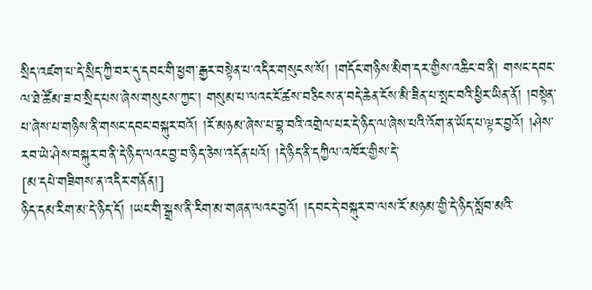སྲིད་འཛག་པ་དེ་སྲིད་ཀྱི་བར་དུ་དབང་གི་ཕྱག་རྒྱར་བསྟེན་པ་འདིར་གསུངས་སོ། །གདོང་གཉིས་མིག་དར་གྱིས་འཆིང་བ་ནི། གསང་དབང་ལ་ཐེ་ཚོམ་ཟ་བ་སྲིད་པས་ཞེས་གསུངས་ཀྱང་། གསུམ་པ་ལའང་ངོ་ཚས་བཅིངས་ན་བདེ་ཆེན་ངོས་མི་ཟིན་པ་སྤང་བའི་ཕྱིར་ཡིན་ནོ། །བསྟེན་པ་ཞེས་པ་གཉིས་ནི་གསང་དབང་བསྐུར་བའོ། །རོ་མཉམ་ཞེས་པ་བྷ་བའི་འགྲེལ་པར་དེ་ཉིད་ལ་ཞེས་པའི་འོག་ན་ཡོད་པ་ལྟར་བྱའོ། །ཤེས་རབ་ཡེ་ཤེས་བསྐུར་བ་ནི་དེ་ཉིད་ལའང་བྱ་བ་ཉིད་ཅེས་འདོན་པའོ། །དེ་ཉིད་ནི་དཀྱིལ་འཁོར་གྱིས་དེ་
[མ་དཔེ་གཟིགས་ན་འདིར་གནོན།]
ཉིད་དམ་རིག་མ་དེ་ཉིད་དོ། །ཡང་གི་སྒྲས་ནི་རིག་མ་གཞན་ལའང་བྱའོ། །དབང་དེ་བསྐུར་བ་ལས་རོ་མཉམ་གྱི་དེ་ཉིད་སློབ་མའི་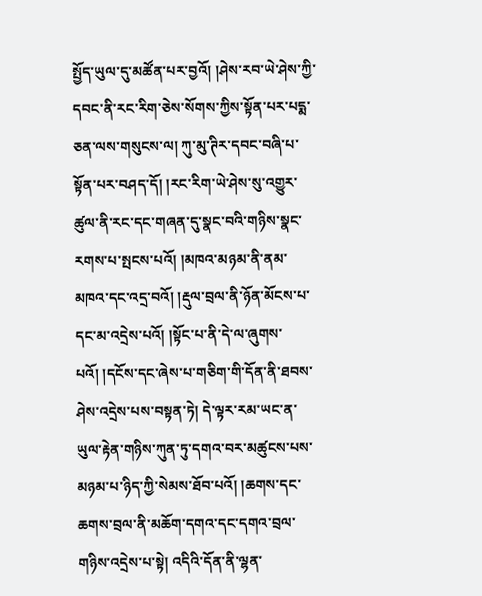སྤྱོད་ཡུལ་དུ་མཚོན་པར་བྱའོ། །ཤེས་རབ་ཡེ་ཤེས་ཀྱི་དབང་ནི་རང་རིག་ཅེས་སོགས་ཀྱིས་སྟོན་པར་པདྨ་ཅན་ལས་གསུངས་ལ། ཀུ་མུ་ཊིར་དབང་བཞི་པ་སྟོན་པར་བཤད་དོ། །རང་རིག་ཡེ་ཤེས་སུ་འགྱུར་ཚུལ་ནི་རང་དང་གཞན་དུ་སྣང་བའི་གཉིས་སྣང་རགས་པ་སྤངས་པའོ། །མཁའ་མཉམ་ནི་ནམ་མཁའ་དང་འདྲ་བའོ། །རྡུལ་བྲལ་ནི་ཉོན་མོངས་པ་དང་མ་འདྲེས་པའོ། །སྟོང་པ་ནི་དེ་ལ་ཞུགས་པའོ། །དངོས་དང་ཞེས་པ་གཅིག་གི་དོན་ནི་ཐབས་ཤེས་འདྲེས་པས་བསྟན་ཏེ། དེ་ལྟར་རམ་ཡང་ན་ཡུལ་རྟེན་གཉིས་ཀུན་ཏུ་དགའ་བར་མཚུངས་པས་མཉམ་པ་ཉིད་ཀྱི་སེམས་ཐོབ་པའོ། །ཆགས་དང་ཆགས་བྲལ་ནི་མཆོག་དགའ་དང་དགའ་བྲལ་གཉིས་འདྲེས་པ་སྟེ། འདིའི་དོན་ནི་ལྷན་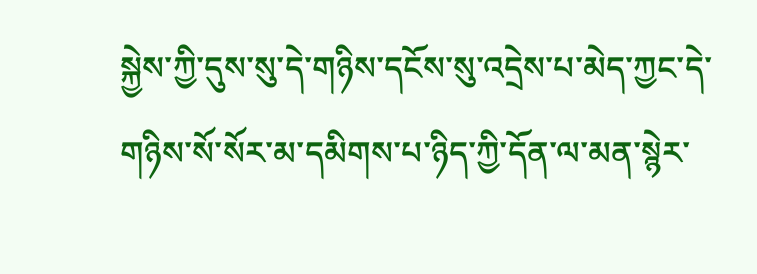སྐྱེས་ཀྱི་དུས་སུ་དེ་གཉིས་དངོས་སུ་འདྲེས་པ་མེད་ཀྱང་དེ་གཉིས་སོ་སོར་མ་དམིགས་པ་ཉིད་ཀྱི་དོན་ལ་མན་སྙེར་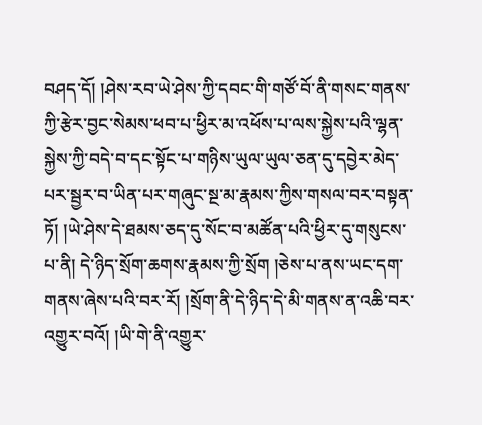བཤད་དོ། །ཤེས་རབ་ཡེ་ཤེས་ཀྱི་དབང་གི་གཙོ་བོ་ནི་གསང་གནས་ཀྱི་རྩེར་བྱང་སེམས་ཕབ་པ་ཕྱིར་མ་འཕོས་པ་ལས་སྐྱེས་པའི་ལྷན་སྐྱེས་ཀྱི་བདེ་བ་དང་སྟོང་པ་གཉིས་ཡུལ་ཡུལ་ཅན་དུ་དབྱེར་མེད་པར་སྦྱར་བ་ཡིན་པར་གཞུང་སྔ་མ་རྣམས་ཀྱིས་གསལ་བར་བསྟན་ཏོ། །ཡེ་ཤེས་དེ་ཐམས་ཅད་དུ་སོང་བ་མཚོན་པའི་ཕྱིར་དུ་གསུངས་པ་ནི། དེ་ཉིད་སྲོག་ཆགས་རྣམས་ཀྱི་སྲོག །ཅེས་པ་ནས་ཡང་དག་གནས་ཞེས་པའི་བར་རོ། །སྲོག་ནི་དེ་ཉིད་དེ་མི་གནས་ན་འཆི་བར་འགྱུར་བའོ། །ཡི་གེ་ནི་འགྱུར་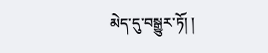མེད་དུ་བསྒྱུར་ཏོ། །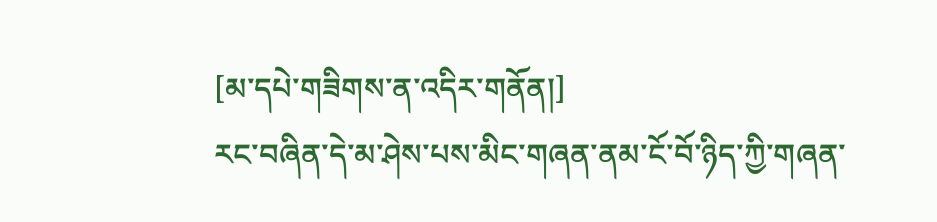[མ་དཔེ་གཟིགས་ན་འདིར་གནོན།]
རང་བཞིན་དེ་མ་ཤེས་པས་མིང་གཞན་ནམ་ངོ་བོ་ཉིད་ཀྱི་གཞན་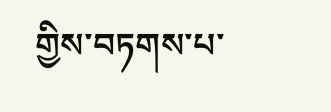གྱིས་བཏགས་པ་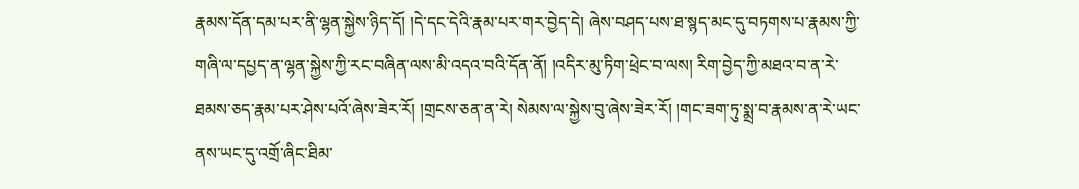རྣམས་དོན་དམ་པར་ནི་ལྷན་སྐྱེས་ཉིད་དོ། །དེ་དང་དེའི་རྣམ་པར་གར་བྱེད་དེ། ཞེས་བཤད་པས་ཐ་སྙད་མང་དུ་བཏགས་པ་རྣམས་ཀྱི་གཞི་ལ་དཔྱད་ན་ལྷན་སྐྱེས་ཀྱི་རང་བཞིན་ལས་མི་འདའ་བའི་དོན་ནོ། །འདིར་མུ་ཏིག་ཕྲེང་བ་ལས། རིག་བྱེད་ཀྱི་མཐའ་བ་ན་རེ་ཐམས་ཅད་རྣམ་པར་ཤེས་པའོ་ཞེས་ཟེར་རོ། །གྲངས་ཅན་ན་རེ། སེམས་ལ་སྐྱེས་བུ་ཞེས་ཟེར་རོ། །གང་ཟག་ཏུ་སྨྲ་བ་རྣམས་ན་རེ་ཡང་ནས་ཡང་དུ་འགྲོ་ཞིང་ཐིམ་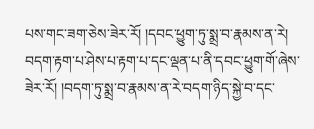པས་གང་ཟག་ཅེས་ཟེར་རོ། །དབང་ཕྱུག་ཏུ་སྨྲ་བ་རྣམས་ན་རེ། བདག་རྟག་པ་ཤེས་པ་རྟག་པ་དང་ལྡན་པ་ནི་དབང་ཕྱུག་གོ་ཞེས་ཟེར་རོ། །བདག་ཏུ་སྨྲ་བ་རྣམས་ན་རེ་བདག་ཉིད་སྐྱེ་བ་དང་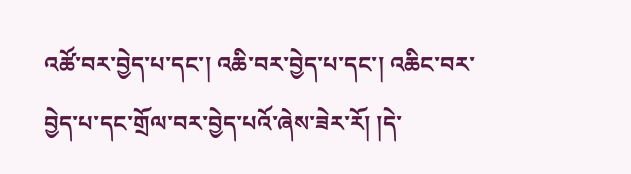འཚོ་བར་བྱེད་པ་དང་། འཆི་བར་བྱེད་པ་དང་། འཆིང་བར་བྱེད་པ་དང་གྲོལ་བར་བྱེད་པའོ་ཞེས་ཟེར་རོ། །དེ་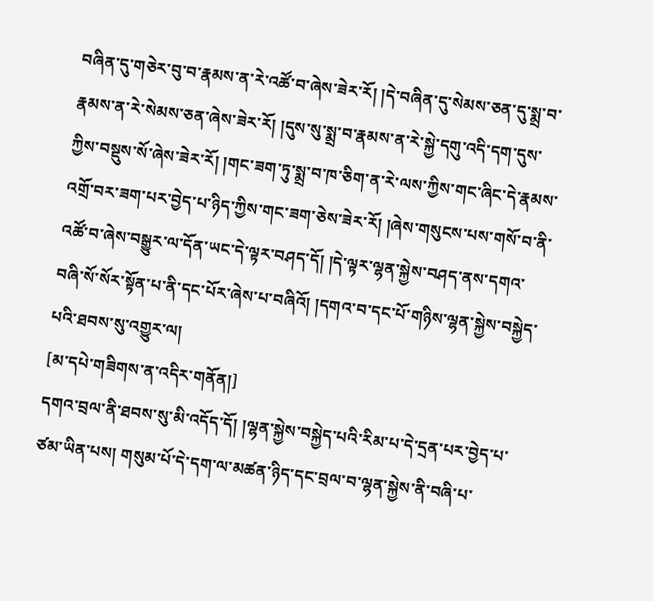བཞིན་དུ་གཅེར་བུ་བ་རྣམས་ན་རེ་འཚོ་བ་ཞེས་ཟེར་རོ། །དེ་བཞིན་དུ་སེམས་ཅན་དུ་སྨྲ་བ་རྣམས་ན་རེ་སེམས་ཅན་ཞེས་ཟེར་རོ། །དུས་སུ་སྨྲ་བ་རྣམས་ན་རེ་སྐྱེ་དགུ་འདི་དག་དུས་ཀྱིས་བསྡུས་སོ་ཞེས་ཟེར་རོ། །གང་ཟག་ཏུ་སྨྲ་བ་ཁ་ཅིག་ན་རེ་ལས་ཀྱིས་གང་ཞིང་དེ་རྣམས་འགྲོ་བར་ཟག་པར་བྱེད་པ་ཉིད་ཀྱིས་གང་ཟག་ཅེས་ཟེར་རོ། །ཞེས་གསུངས་པས་གསོ་བ་ནི་འཚོ་བ་ཞེས་བསྒྱུར་ལ་དོན་ཡང་དེ་ལྟར་བཤད་དོ། །དེ་ལྟར་ལྷན་སྐྱེས་བཤད་ནས་དགའ་བཞི་སོ་སོར་སྟོན་པ་ནི་དང་པོར་ཞེས་པ་བཞིའོ། །དགའ་བ་དང་པོ་གཉིས་ལྷན་སྐྱེས་བསྐྱེད་པའི་ཐབས་སུ་འགྱུར་ལ།
[མ་དཔེ་གཟིགས་ན་འདིར་གནོན།]
དགའ་བྲལ་ནི་ཐབས་སུ་མི་འདོད་དོ། །ལྷན་སྐྱེས་བསྐྱེད་པའི་རིམ་པ་དེ་དྲན་པར་བྱེད་པ་ཙམ་ཡིན་པས། གསུམ་པོ་དེ་དག་ལ་མཚན་ཉིད་དང་བྲལ་བ་ལྷན་སྐྱེས་ནི་བཞི་པ་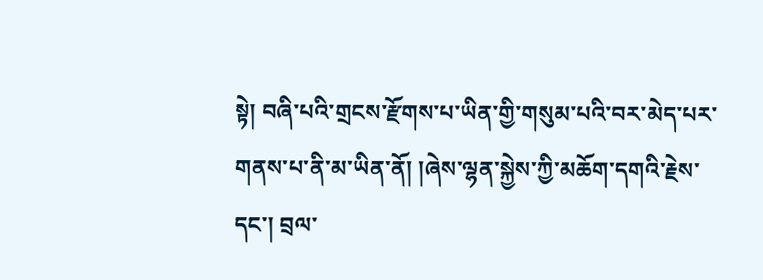སྟེ། བཞི་པའི་གྲངས་རྫོགས་པ་ཡིན་གྱི་གསུམ་པའི་བར་མེད་པར་གནས་པ་ནི་མ་ཡིན་ནོ། །ཞེས་ལྷན་སྐྱེས་ཀྱི་མཆོག་དགའི་རྗེས་དང་། བྲལ་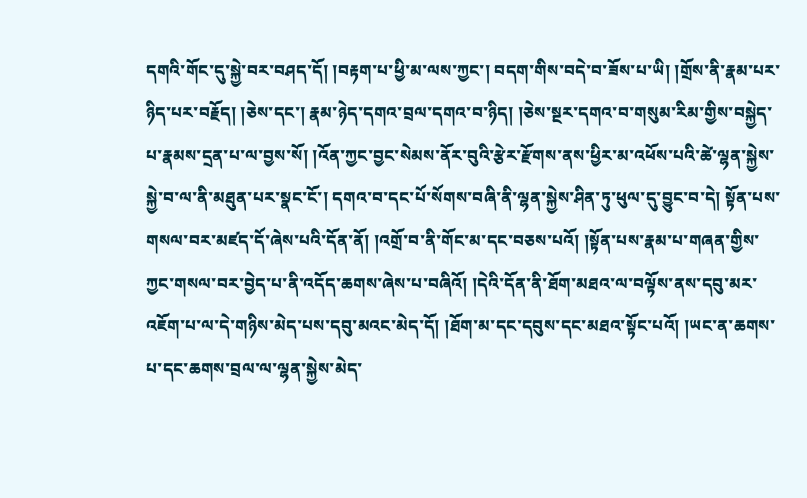དགའི་གོང་དུ་སྐྱེ་བར་བཤད་དོ། །བརྟག་པ་ཕྱི་མ་ལས་ཀྱང་། བདག་གིས་བདེ་བ་ཟོས་པ་ཡི། །གྲོས་ནི་རྣམ་པར་ཉིད་པར་བརྗོད། །ཅེས་དང་། རྣམ་ཉེད་དགའ་བྲལ་དགའ་བ་ཉིད། །ཅེས་སྔར་དགའ་བ་གསུམ་རིམ་གྱིས་བསྐྱེད་པ་རྣམས་དྲན་པ་ལ་བྱས་སོ། །འོན་ཀྱང་བྱང་སེམས་ནོར་བུའི་རྩེར་རྫོགས་ནས་ཕྱིར་མ་འཕོས་པའི་ཚེ་ལྷན་སྐྱེས་སྐྱེ་བ་ལ་ནི་མཐུན་པར་སྣང་ངོ་། དགའ་བ་དང་པོ་སོགས་བཞི་ནི་ལྷན་སྐྱེས་ཤིན་ཏུ་ཕུལ་དུ་བྱུང་བ་དེ། སྟོན་པས་གསལ་བར་མཛད་དོ་ཞེས་པའི་དོན་ནོ། །འགྲོ་བ་ནི་གོང་མ་དང་བཅས་པའོ། །སྟོན་པས་རྣམ་པ་གཞན་གྱིས་ཀྱང་གསལ་བར་བྱེད་པ་ནི་འདོད་ཆགས་ཞེས་པ་བཞིའོ། །དེའི་དོན་ནི་ཐོག་མཐའ་ལ་བལྟོས་ནས་དབུ་མར་འཇོག་པ་ལ་དེ་གཉིས་མེད་པས་དབུ་མའང་མེད་དོ། །ཐོག་མ་དང་དབུས་དང་མཐའ་སྟོང་པའོ། །ཡང་ན་ཆགས་པ་དང་ཆགས་བྲལ་ལ་ལྷན་སྐྱེས་མེད་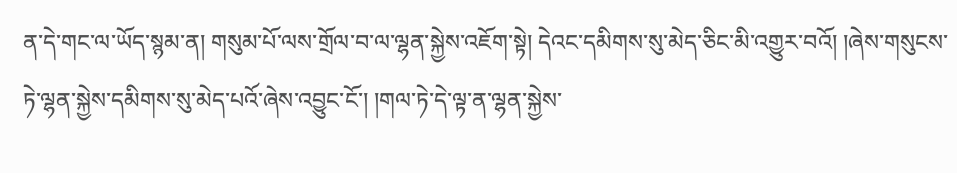ན་དེ་གང་ལ་ཡོད་སྙམ་ན། གསུམ་པོ་ལས་གྲོལ་བ་ལ་ལྷན་སྐྱེས་འཇོག་སྟེ། དེའང་དམིགས་སུ་མེད་ཅིང་མི་འགྱུར་བའོ། །ཞེས་གསུངས་ཏེ་ལྷན་སྐྱེས་དམིགས་སུ་མེད་པའོ་ཞེས་འབྱུང་ངོ་། །གལ་ཏེ་དེ་ལྟ་ན་ལྷན་སྐྱེས་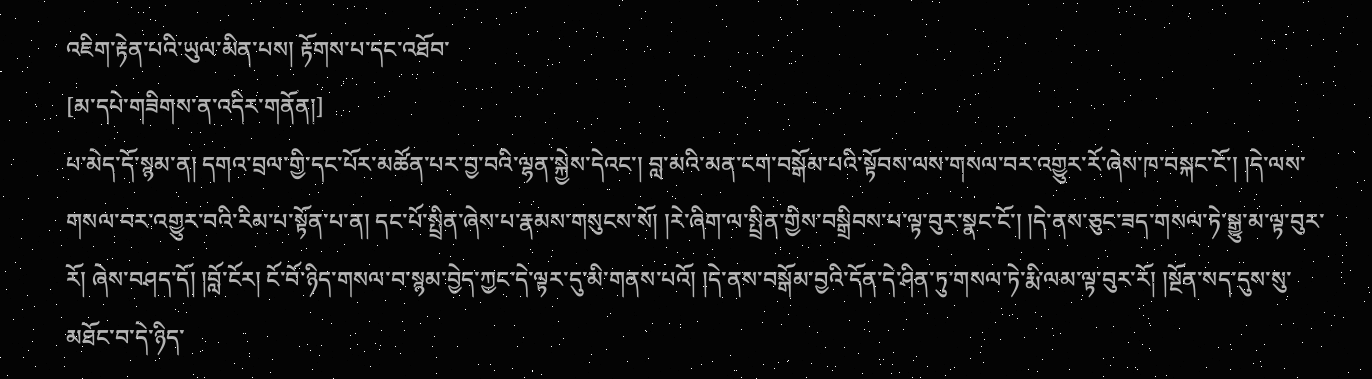འཇིག་རྟེན་པའི་ཡུལ་མིན་པས། རྟོགས་པ་དང་འཐོབ་
[མ་དཔེ་གཟིགས་ན་འདིར་གནོན།]
པ་མེད་དོ་སྙམ་ན། དགའ་བྲལ་གྱི་དང་པོར་མཚོན་པར་བྱ་བའི་ལྷན་སྐྱེས་དེའང་། བླ་མའི་མན་ངག་བསྒོམ་པའི་སྟོབས་ལས་གསལ་བར་འགྱུར་རོ་ཞེས་ཁ་བསྐང་ངོ་། །དེ་ལས་གསལ་བར་འགྱུར་བའི་རིམ་པ་སྟོན་པ་ན། དང་པོ་སྤྲིན་ཞེས་པ་རྣམས་གསུངས་སོ། །རེ་ཞིག་ལ་སྤྲིན་གྱིས་བསྒྲིབས་པ་ལྟ་བུར་སྣང་ངོ་། །དེ་ནས་ཅུང་ཟད་གསལ་ཏེ་སྒྱུ་མ་ལྟ་བུར་རོ། ཞེས་བཤད་དོ། །བློ་ངོར། ངོ་བོ་ཉིད་གསལ་བ་སྙམ་བྱེད་ཀྱང་དེ་ལྟར་དུ་མི་གནས་པའོ། །དེ་ནས་བསྒོམ་བྱའི་དོན་དེ་ཤིན་ཏུ་གསལ་ཏེ་རྨི་ལམ་ལྟ་བུར་རོ། །སྔོན་སད་དུས་སུ་མཐོང་བ་དེ་ཉིད་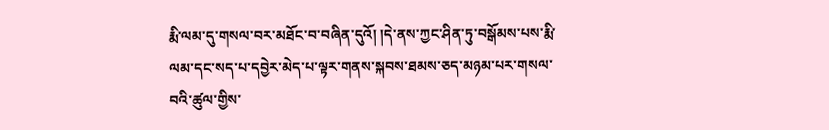རྨི་ལམ་དུ་གསལ་བར་མཐོང་བ་བཞིན་དུའོ། །དེ་ནས་ཀྱང་ཤིན་ཏུ་བསྒོམས་པས་རྨི་ལམ་དང་སད་པ་དབྱེར་མེད་པ་ལྟར་གནས་སྐབས་ཐམས་ཅད་མཉམ་པར་གསལ་བའི་ཚུལ་གྱིས་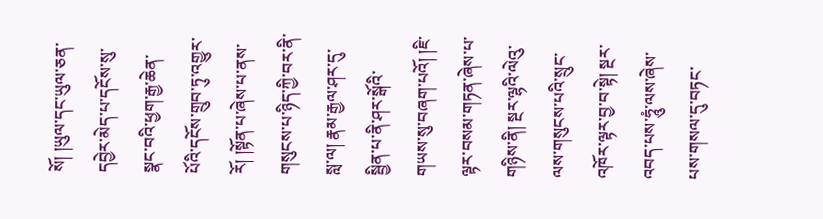སོ། །ཡུལ་དང་ཡུལ་ཅན་དབྱེར་མེད་པ་དངོས་སུ་སྣང་བའི་ཕྱག་རྒྱ་ཆེན་པོའི་དངོས་གྲུབ་ཏུ་འགྱུར་རོ། །སྟོན་པ་ཞེས་པ་ནས་གསུངས་པ་ཉིད་ཀྱི་བར་ནི་སླ་ལ། རྣམ་རྒྱལ་ཤར་དུ་སྦྱིན་པ་ནི་ཤར་སྒོའི་གཡས་སུ་བཞག་པའོ། །ཇི་ལྟར་བསམ་གཏན་ཞེས་པ་གཉིས་ནི། སྔར་ལྷའི་ལེའུ་ལས་གསུངས་པའི་སྲུང་འཁོར་ལྟར་བྱ་བ་སྟེ། སྔར་འབད་པས་ཧཱུཾ་ལས་ཞེས་པས་གསལ་དུ་བཏང་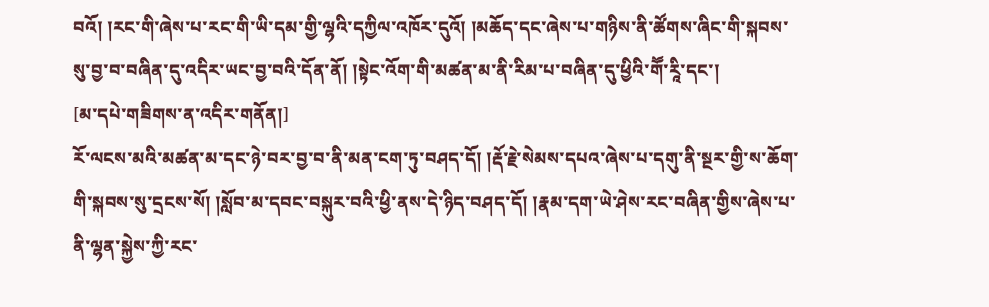བའོ། །རང་གི་ཞེས་པ་རང་གི་ཡི་དམ་གྱི་ལྷའི་དཀྱིལ་འཁོར་དུའོ། །མཆོད་དང་ཞེས་པ་གཉིས་ནི་ཚོགས་ཞིང་གི་སྐབས་སུ་བྱ་བ་བཞིན་དུ་འདིར་ཡང་བྱ་བའི་དོན་ནོ། །སྟེང་འོག་གི་མཚན་མ་ནི་རིམ་པ་བཞིན་དུ་ཕྱིའི་གཽ་རཱི་དང་།
[མ་དཔེ་གཟིགས་ན་འདིར་གནོན།]
རོ་ལངས་མའི་མཚན་མ་དང་ཉེ་བར་བྱ་བ་ནི་མན་ངག་ཏུ་བཤད་དོ། །རྡོ་རྗེ་སེམས་དཔའ་ཞེས་པ་དགུ་ནི་སྔར་གྱི་ས་ཆོག་གི་སྐབས་སུ་དྲངས་སོ། །སློབ་མ་དབང་བསྐུར་བའི་ཕྱི་ནས་དེ་ཉིད་བཤད་དོ། །རྣམ་དག་ཡེ་ཤེས་རང་བཞིན་གྱིས་ཞེས་པ་ནི་ལྷན་སྐྱེས་ཀྱི་རང་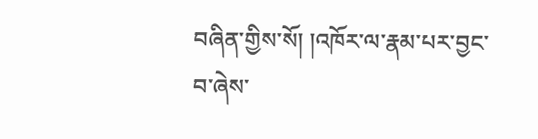བཞིན་གྱིས་སོ། །འཁོར་ལ་རྣམ་པར་བྱང་བ་ཞེས་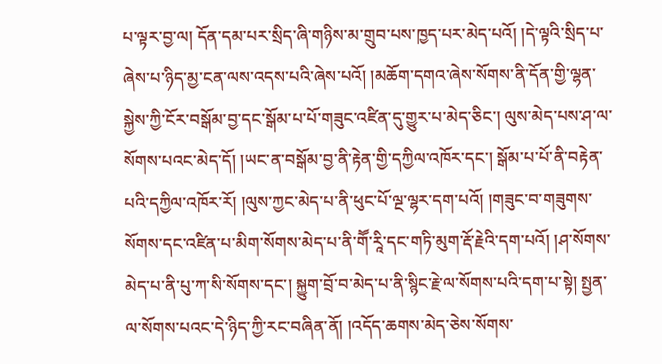པ་ལྟར་བྱ་ལ། དོན་དམ་པར་སྲིད་ཞི་གཉིས་མ་གྲུབ་པས་ཁྱད་པར་མེད་པའོ། །དེ་ལྟའི་སྲིད་པ་ཞེས་པ་ཉིད་མྱ་ངན་ལས་འདས་པའི་ཞེས་པའོ། །མཆོག་དགའ་ཞེས་སོགས་ནི་དོན་གྱི་ལྷན་སྐྱེས་ཀྱི་ངོར་བསྒོམ་བྱ་དང་སྒོམ་པ་པོ་གཟུང་འཛིན་དུ་གྱུར་པ་མེད་ཅིང་། ལུས་མེད་པས་ཤ་ལ་སོགས་པའང་མེད་དོ། །ཡང་ན་བསྒོམ་བྱ་ནི་རྟེན་གྱི་དཀྱིལ་འཁོར་དང་། སྒོམ་པ་པོ་ནི་བརྟེན་པའི་དཀྱིལ་འཁོར་རོ། །ལུས་ཀྱང་མེད་པ་ནི་ཕུང་པོ་ལྔ་ལྷར་དག་པའོ། །གཟུང་བ་གཟུགས་སོགས་དང་འཛིན་པ་མིག་སོགས་མེད་པ་ནི་གཽ་རཱི་དང་གཏི་མུག་རྡོ་རྗེའི་དག་པའོ། །ཤ་སོགས་མེད་པ་ནི་པུ་ཀ་སི་སོགས་དང་། སྐྱུག་བྲོ་བ་མེད་པ་ནི་སྙིང་རྗེ་ལ་སོགས་པའི་དག་པ་སྟེ། སྤྱན་ལ་སོགས་པའང་དེ་ཉིད་ཀྱི་རང་བཞིན་ནོ། །འདོད་ཆགས་མེད་ཅེས་སོགས་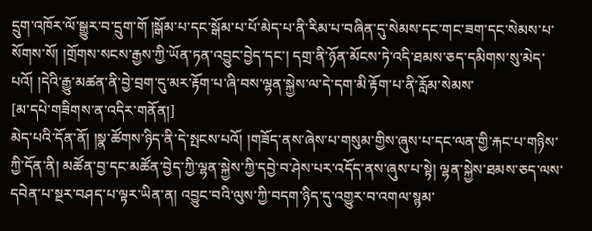དྲུག་འཁོར་ལོ་སྒྱུར་བ་དྲུག་གོ །སྒོམ་པ་དང་སྒོམ་པ་པོ་མེད་པ་ནི་རིམ་པ་བཞིན་དུ་སེམས་དང་གང་ཟག་དང་སེམས་པ་སོགས་སོ། །གྲོགས་སངས་རྒྱས་ཀྱི་ཡོན་ཏན་འབྱུང་བྱེད་དང་། དགྲ་ནི་ཉོན་མོངས་ཏེ་འདི་ཐམས་ཅད་དམིགས་སུ་མེད་པའོ། །དེའི་རྒྱུ་མཚན་ནི་བྱེ་བྲག་དུ་མར་རྟོག་པ་ཞི་བས་ལྷན་སྐྱེས་ལ་དེ་དག་མི་རྟོག་པ་ནི་རློམ་སེམས་
[མ་དཔེ་གཟིགས་ན་འདིར་གནོན།]
མེད་པའི་དོན་ནོ། །སྣ་ཚོགས་ཉིད་ནི་དེ་སྤངས་པའོ། །གཟོད་ནས་ཞེས་པ་གསུམ་གྱིས་ཞུས་པ་དང་ལན་གྱི་རྐང་པ་གཉིས་ཀྱི་དོན་ནི། མཚོན་བྱ་དང་མཚོན་བྱེད་ཀྱི་ལྷན་སྐྱེས་ཀྱི་དབྱེ་བ་ཤེས་པར་འདོད་ནས་ཞུས་པ་སྟེ། ལྷན་སྐྱེས་ཐམས་ཅད་ལས་དབེན་པ་སྔར་བཤད་པ་ལྟར་ཡིན་ན། འབྱུང་བའི་ལུས་ཀྱི་བདག་ཉིད་དུ་འགྱུར་བ་འགལ་སྙམ་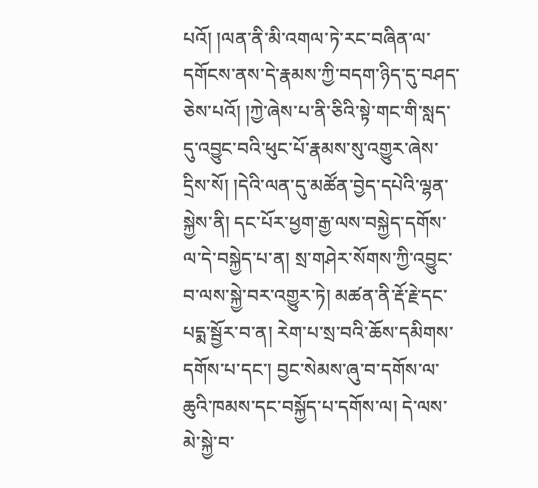པའོ། །ལན་ནི་མི་འགལ་ཏེ་རང་བཞིན་ལ་དགོངས་ནས་དེ་རྣམས་ཀྱི་བདག་ཉིད་དུ་བཤད་ཅེས་པའོ། །ཀྱེ་ཞེས་པ་ནི་ཅིའི་སྟེ་གང་གི་སླད་དུ་འབྱུང་བའི་ཕུང་པོ་རྣམས་སུ་འགྱུར་ཞེས་དྲིས་སོ། །དེའི་ལན་དུ་མཚོན་བྱེད་དཔེའི་ལྷན་སྐྱེས་ནི། དང་པོར་ཕྱག་རྒྱ་ལས་བསྐྱེད་དགོས་ལ་དེ་བསྐྱེད་པ་ན། སྲ་གཤེར་སོགས་ཀྱི་འབྱུང་བ་ལས་སྐྱེ་བར་འགྱུར་ཏེ། མཚན་ནི་རྡོ་རྗེ་དང་པདྨ་སྦྱོར་བ་ན། རེག་པ་སྲ་བའི་ཆོས་དམིགས་དགོས་པ་དང་། བྱང་སེམས་ཞུ་བ་དགོས་ལ་ཆུའི་ཁམས་དང་བསྐྱོད་པ་དགོས་ལ། དེ་ལས་མེ་སྐྱེ་བ་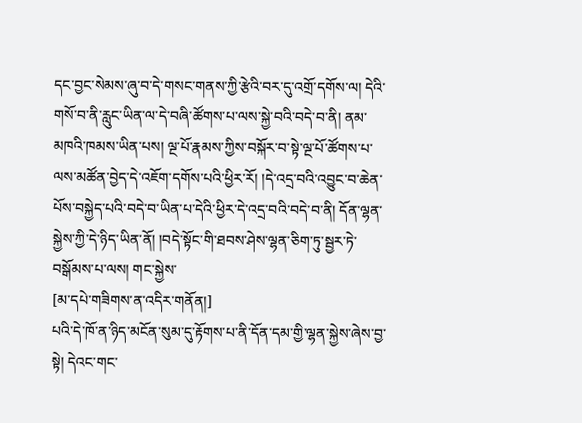དང་བྱང་སེམས་ཞུ་བ་དེ་གསང་གནས་ཀྱི་རྩེའི་བར་དུ་འགྲོ་དགོས་ལ། དེའི་གསོ་བ་ནི་རླུང་ཡིན་ལ་དེ་བཞི་ཚོགས་པ་ལས་སྐྱེ་བའི་བདེ་བ་ནི། ནམ་མཁའི་ཁམས་ཡིན་པས། ལྔ་པོ་རྣམས་ཀྱིས་བསྐོར་བ་སྟེ་ལྔ་པོ་ཚོགས་པ་ལས་མཚོན་བྱེད་དེ་འཇོག་དགོས་པའི་ཕྱིར་རོ། །དེ་འདྲ་བའི་འབྱུང་བ་ཆེན་པོས་བསྐྱེད་པའི་བདེ་བ་ཡིན་པ་དེའི་ཕྱིར་དེ་འདྲ་བའི་བདེ་བ་ནི། དོན་ལྷན་སྐྱེས་ཀྱི་དེ་ཉིད་ཡིན་ནོ། །བདེ་སྟོང་གི་ཐབས་ཤེས་ལྷན་ཅིག་ཏུ་སྦྱར་ཏེ་བསྒོམས་པ་ལས། གང་སྐྱེས་
[མ་དཔེ་གཟིགས་ན་འདིར་གནོན།]
པའི་དེ་ཁོ་ན་ཉིད་མངོན་སུམ་དུ་རྟོགས་པ་ནི་དོན་དམ་གྱི་ལྷན་སྐྱེས་ཞེས་བྱ་སྟེ། དེའང་གང་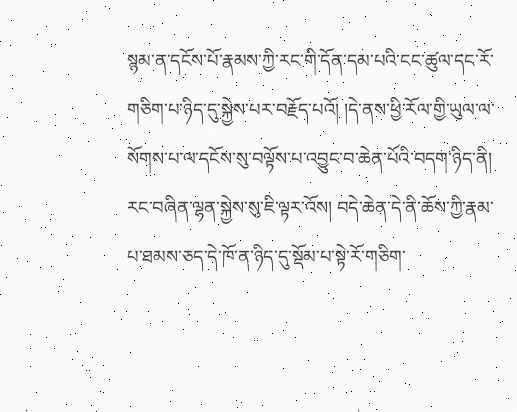སྙམ་ན་དངོས་པོ་རྣམས་ཀྱི་རང་གི་དོན་དམ་པའི་ངང་ཚུལ་དང་རོ་གཅིག་པ་ཉིད་དུ་སྐྱེས་པར་བརྗོད་པའོ། །དེ་ནས་ཕྱི་རོལ་གྱི་ཡུལ་ལ་སོགས་པ་ལ་དངོས་སུ་བལྟོས་པ་འབྱུང་བ་ཆེན་པོའི་བདག་ཉིད་ནི། རང་བཞིན་ལྷན་སྐྱེས་སུ་ཇི་ལྟར་འོས། བདེ་ཆེན་དེ་ནི་ཆོས་ཀྱི་རྣམ་པ་ཐམས་ཅད་དེ་ཁོ་ན་ཉིད་དུ་སྡོམ་པ་སྟེ་རོ་གཅིག་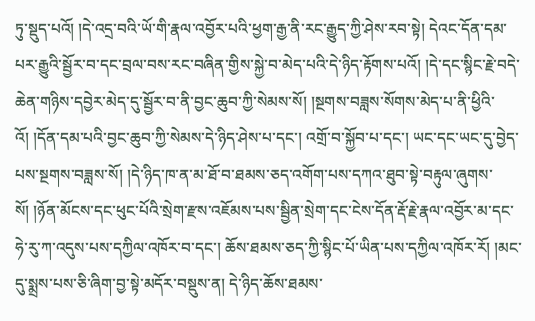ཏུ་སྡུད་པའོ། །དེ་འདྲ་བའི་ཡོ་གི་རྣལ་འབྱོར་པའི་ཕྱག་རྒྱ་ནི་རང་རྒྱུད་ཀྱི་ཤེས་རབ་སྟེ། དེའང་དོན་དམ་པར་རྒྱུའི་སྦྱོར་བ་དང་བྲལ་བས་རང་བཞིན་གྱིས་སྐྱེ་བ་མེད་པའི་དེ་ཉིད་རྟོགས་པའོ། །དེ་དང་སྙིང་རྗེ་བདེ་ཆེན་གཉིས་དབྱེར་མེད་དུ་སྦྱོར་བ་ནི་བྱང་ཆུབ་ཀྱི་སེམས་སོ། །སྔགས་བཟླས་སོགས་མེད་པ་ནི་ཕྱིའི་འོ། །དོན་དམ་པའི་བྱང་ཆུབ་ཀྱི་སེམས་དེ་ཉིད་ཤེས་པ་དང་། འགྲོ་བ་སྐྱོབ་པ་དང་། ཡང་དང་ཡང་དུ་བྱེད་པས་སྔགས་བཟླས་སོ། །དེ་ཉིད་ཁ་ན་མ་ཐོ་བ་ཐམས་ཅད་འགོག་པས་དཀའ་ཐུབ་སྟེ་བརྟུལ་ཞུགས་སོ། །ཉོན་མོངས་དང་ཕུང་པོའི་སྲེག་རྫས་འཇོམས་པས་སྦྱིན་སྲེག་དང་ངེས་དོན་རྡོ་རྗེ་རྣལ་འབྱོར་མ་དང་ཧེ་རུ་ཀ་འདུས་པས་དཀྱིལ་འཁོར་བ་དང་། ཆོས་ཐམས་ཅད་ཀྱི་སྙིང་པོ་ཡིན་པས་དཀྱིལ་འཁོར་རོ། །མང་དུ་སྨྲས་པས་ཅི་ཞིག་བྱ་སྟེ་མདོར་བསྡུས་ན། དེ་ཉིད་ཆོས་ཐམས་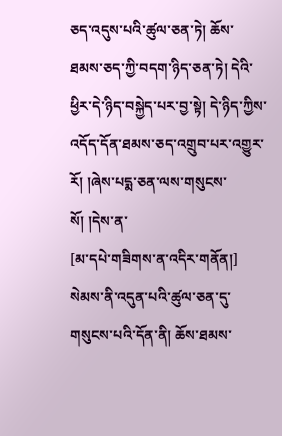ཅད་འདུས་པའི་ཚུལ་ཅན་ཏེ། ཆོས་ཐམས་ཅད་ཀྱི་བདག་ཉིད་ཅན་ཏེ། དེའི་ཕྱིར་དེ་ཉིད་བསྐྱེད་པར་བྱ་སྟེ། དེ་ཉིད་ཀྱིས་འདོད་དོན་ཐམས་ཅད་འགྲུབ་པར་འགྱུར་རོ། །ཞེས་པདྨ་ཅན་ལས་གསུངས་སོ། །དེས་ན་
[མ་དཔེ་གཟིགས་ན་འདིར་གནོན།]
སེམས་ནི་འདུན་པའི་ཚུལ་ཅན་དུ་གསུངས་པའི་དོན་ནི། ཆོས་ཐམས་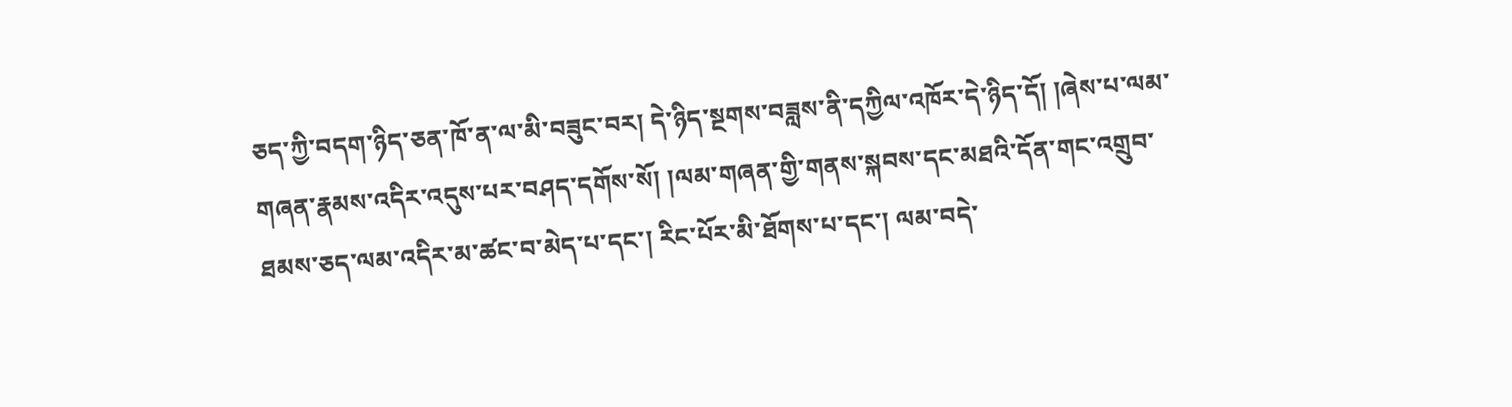ཅད་ཀྱི་བདག་ཉིད་ཅན་ཁོ་ན་ལ་མི་བཟུང་བར། དེ་ཉིད་སྔགས་བཟླས་ནི་དཀྱིལ་འཁོར་དེ་ཉིད་དོ། །ཞེས་པ་ལམ་གཞན་རྣམས་འདིར་འདུས་པར་བཤད་དགོས་སོ། །ལམ་གཞན་གྱི་གནས་སྐབས་དང་མཐའི་དོན་གང་འགྲུབ་ཐམས་ཅད་ལམ་འདིར་མ་ཚང་བ་མེད་པ་དང་། རིང་པོར་མི་ཐོགས་པ་དང་། ལམ་བདེ་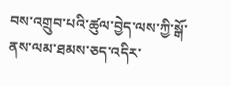བས་འགྲུབ་པའི་ཚུལ་བྱེད་ལས་ཀྱི་སྒོ་ནས་ལམ་ཐམས་ཅད་འདིར་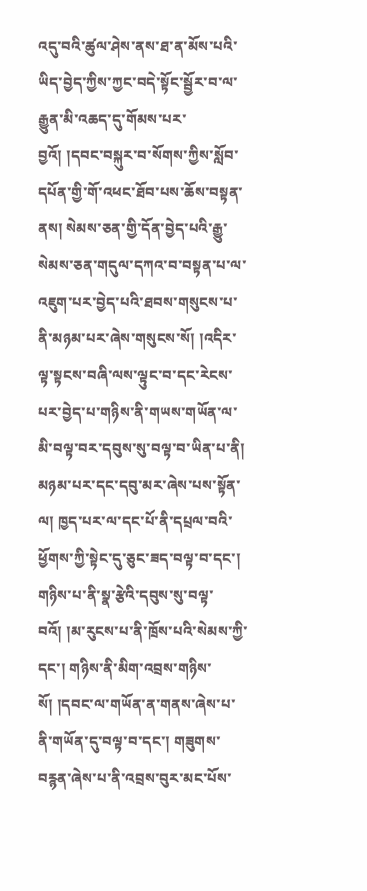འདུ་བའི་ཚུལ་ཤེས་ནས་ཐ་ན་མོས་པའི་ཡིད་བྱེད་ཀྱིས་ཀྱང་བདེ་སྟོང་སྦྱོར་བ་ལ་རྒྱུན་མི་འཆད་དུ་གོམས་པར་བྱའོ། །དབང་བསྐུར་བ་སོགས་ཀྱིས་སློབ་དཔོན་གྱི་གོ་འཕང་ཐོབ་པས་ཆོས་བསྟན་ནས། སེམས་ཅན་གྱི་དོན་བྱེད་པའི་རྒྱུ་སེམས་ཅན་གདུལ་དཀའ་བ་བསྟན་པ་ལ་འཇུག་པར་བྱེད་པའི་ཐབས་གསུངས་པ་ནི་མཉམ་པར་ཞེས་གསུངས་སོ། །འདིར་ལྟ་སྟངས་བཞི་ལས་ལྟུང་བ་དང་རེངས་པར་བྱེད་པ་གཉིས་ནི་གཡས་གཡོན་ལ་མི་བལྟ་བར་དབུས་སུ་བལྟ་བ་ཡིན་པ་ནི། མཉམ་པར་དང་དབུ་མར་ཞེས་པས་སྟོན་ལ། ཁྱད་པར་ལ་དང་པོ་ནི་དཔྲལ་བའི་ཕྱོགས་ཀྱི་སྟེང་དུ་ཅུང་ཟད་བལྟ་བ་དང་། གཉིས་པ་ནི་སྣ་རྩེའི་དབུས་སུ་བལྟ་བའོ། །མ་རུངས་པ་ནི་ཁྲོས་པའི་སེམས་ཀྱི་དང་། གཉིས་ནི་མིག་འབྲས་གཉིས་སོ། །དབང་ལ་གཡོན་ན་གནས་ཞེས་པ་ནི་གཡོན་དུ་བལྟ་བ་དང་། གཟུགས་བརྙན་ཞེས་པ་ནི་འབྲས་བུར་མང་པོས་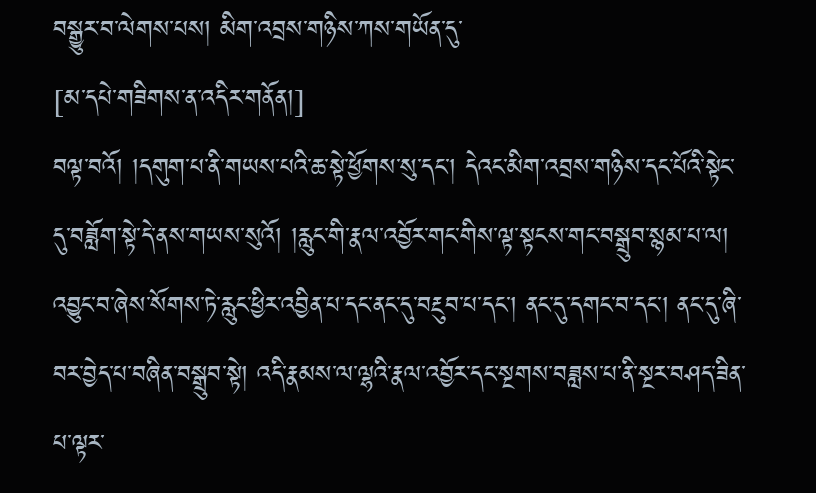བསྒྱུར་བ་ལེགས་པས། མིག་འབྲས་གཉིས་ཀས་གཡོན་དུ་
[མ་དཔེ་གཟིགས་ན་འདིར་གནོན།]
བལྟ་བའོ། །དགུག་པ་ནི་གཡས་པའི་ཆ་སྟེ་ཕྱོགས་སུ་དང་། དེའང་མིག་འབྲས་གཉིས་དང་པོའི་སྟེང་དུ་བཟློག་སྟེ་དེ་ནས་གཡས་སུའོ། །རླུང་གི་རྣལ་འབྱོར་གང་གིས་ལྟ་སྟངས་གང་བསྒྲུབ་སྙམ་པ་ལ། འབྱུང་བ་ཞེས་སོགས་ཏེ་རླུང་ཕྱིར་འབྱིན་པ་དང་ནང་དུ་བརྔུབ་པ་དང་། ནང་དུ་དགང་བ་དང་། ནང་དུ་ཞི་བར་བྱེད་པ་བཞིན་བསྒྲུབ་སྟེ། འདི་རྣམས་ལ་ལྷའི་རྣལ་འབྱོར་དང་སྔགས་བཟླས་པ་ནི་སྔར་བཤད་ཟིན་པ་ལྟར་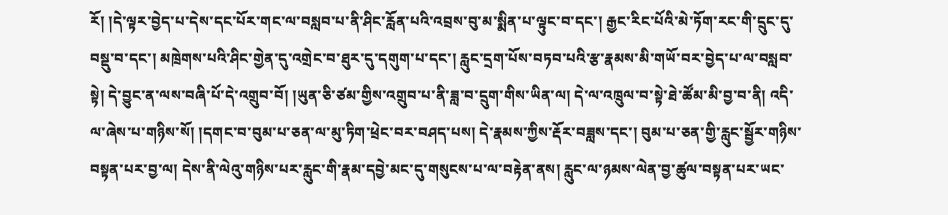རོ། །དེ་ལྟར་བྱེད་པ་དེས་དང་པོར་གང་ལ་བསླབ་པ་ནི་ཤིང་རློན་པའི་འབྲས་བུ་མ་སྨིན་པ་ལྟུང་བ་དང་། རྒྱང་རིང་པོའི་མེ་ཏོག་རང་གི་དྲུང་དུ་བསྡུ་བ་དང་། མཁྲེགས་པའི་ཤིང་གྱེན་དུ་འགྲེང་བ་ཐུར་དུ་དགུག་པ་དང་། རླུང་དྲག་པོས་བཏབ་པའི་རྩ་རྣམས་མི་གཡོ་བར་བྱེད་པ་ལ་བསླབ་སྟེ། དེ་བྱུང་ན་ལས་བཞི་པོ་དེ་འགྲུབ་བོ། །ཡུན་ཅི་ཙམ་གྱིས་འགྲུབ་པ་ནི་ཟླ་བ་དྲུག་གིས་ཡིན་ལ། དེ་ལ་འཁྲུལ་བ་སྟེ་ཐེ་ཚོམ་མི་བྱ་བ་ནི། འདི་ལ་ཞེས་པ་གཉིས་སོ། །དགང་བ་བུམ་པ་ཅན་ལ་མུ་ཏིག་ཕྲེང་བར་བཤད་པས། དེ་རྣམས་ཀྱིས་རྡོར་བཟླས་དང་། བུམ་པ་ཅན་གྱི་རླུང་སྦྱོར་གཉིས་བསྟན་པར་བྱ་ལ། དེས་ནི་ལེའུ་གཉིས་པར་རླུང་གི་རྣམ་དབྱེ་མང་དུ་གསུངས་པ་ལ་བརྟེན་ནས། རླུང་ལ་ཉམས་ལེན་བྱ་ཚུལ་བསྟན་པར་ཡང་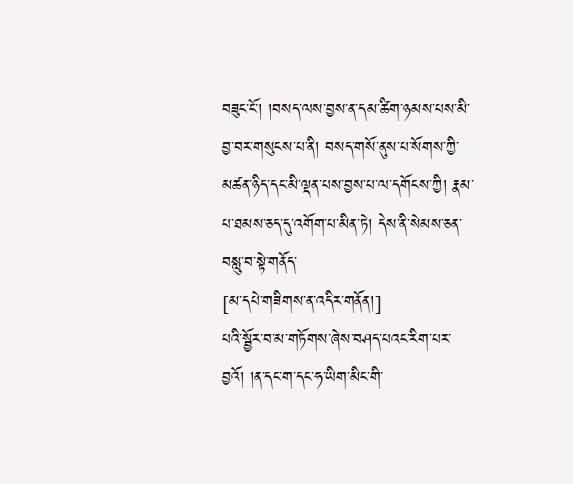བཟུང་ངོ་། །བསད་ལས་བྱས་ན་དམ་ཚིག་ཉམས་པས་མི་བྱ་བར་གསུངས་པ་ནི། བསད་གསོ་ནུས་པ་སོགས་ཀྱི་མཚན་ཉིད་དང་མི་ལྡན་པས་བྱས་པ་ལ་དགོངས་ཀྱི། རྣམ་པ་ཐམས་ཅད་དུ་འགོག་པ་མིན་ཏེ། དེས་ནི་སེམས་ཅན་བསླུ་བ་སྟེ་གནོད་
[མ་དཔེ་གཟིགས་ན་འདིར་གནོན།]
པའི་སྦྱོར་བ་མ་གཏོགས་ཞེས་བཤད་པའང་རིག་པར་བྱའོ། །ན་དང་ག་དང་ཧ་ཡིག་མིང་གི་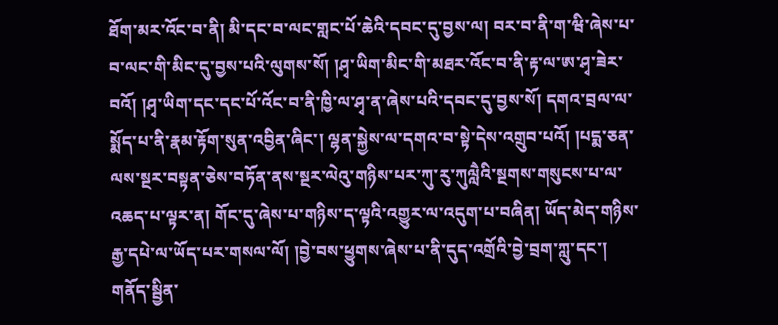ཐོག་མར་འོང་བ་ནི། མི་དང་བ་ལང་གླང་པོ་ཆེའི་དབང་དུ་བྱས་ལ། བར་བ་ནི་ག་ཝི་ཞེས་པ་བ་ལང་གི་མིང་དུ་བྱས་པའི་ལུགས་སོ། །ཤྭ་ཡིག་མིང་གི་མཐར་འོང་བ་ནི་རྟ་ལ་ཨ་ཤྭ་ཟེར་བའོ། །ཤྭ་ཡིག་དང་དང་པོ་འོང་བ་ནི་ཁྱི་ལ་ཤྭ་ན་ཞེས་པའི་དབང་དུ་བྱས་སོ། དགའ་བྲལ་ལ་སྨོད་པ་ནི་རྣམ་རྟོག་སུན་འབྱིན་ཞིང་། ལྷན་སྐྱེས་ལ་དགའ་བ་སྟེ་དེས་འགྲུབ་པའོ། །པདྨ་ཅན་ལས་སྔར་བསྟན་ཅེས་བཏོན་ནས་སྔར་ལེའུ་གཉིས་པར་ཀུ་རུ་ཀུལླཻའི་སྔགས་གསུངས་པ་ལ་འཆད་པ་ལྟར་ན། གོང་དུ་ཞེས་པ་གཉིས་ད་ལྟའི་འགྱུར་ལ་འདུག་པ་བཞིན། ཡོད་མེད་གཉིས་རྒྱ་དཔེ་ལ་ཡོད་པར་གསལ་ལོ། །བྱེ་བས་ཕྱུགས་ཞེས་པ་ནི་དུད་འགྲོའི་བྱེ་བྲག་ཀླུ་དང་། གནོད་སྦྱིན་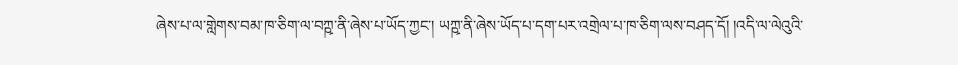ཞེས་པ་ལ་གླེགས་བམ་ཁ་ཅིག་ལ་བཀྵ་ནི་ཞེས་པ་ཡོད་ཀྱང་། ཡཀྵ་ནི་ཞེས་ཡོད་པ་དག་པར་འགྲེལ་པ་ཁ་ཅིག་ལས་བཤད་དོ། །འདི་ལ་ལེའུའི་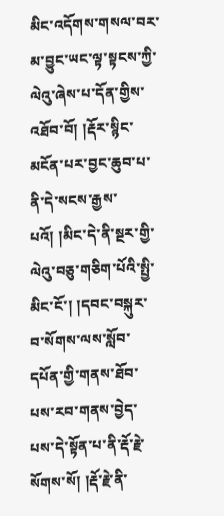མིང་འདོགས་གསལ་བར་མ་བྱུང་ཡང་ལྟ་སྟངས་ཀྱི་ལེའུ་ཞེས་པ་དོན་གྱིས་འཐོབ་བོ། །རྡོར་སྙིང་མངོན་པར་བྱང་ཆུབ་པ་ནི་དེ་སངས་རྒྱས་པའོ། །མིང་དེ་ནི་སྔར་གྱི་ལེའུ་བཅུ་གཅིག་པོའི་སྤྱི་མིང་ངོ་། །དབང་བསྐུར་བ་སོགས་ལས་སློབ་དཔོན་གྱི་གནས་ཐོབ་པས་རབ་གནས་བྱེད་པས་དེ་སྟོན་པ་ནི་རྡོ་རྗེ་སོགས་སོ། །རྡོ་རྗེ་ནི་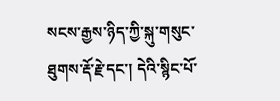སངས་རྒྱས་ཉིད་ཀྱི་སྐུ་གསུང་ཐུགས་རྡོ་རྗེ་དང་། དེའི་སྙིང་པོ་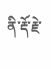ནི་རྡོ་རྗེ་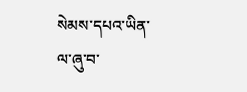སེམས་དཔའ་ཡིན་ལ་ཞུ་བ་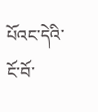པོའང་དེའི་ངོ་བོ་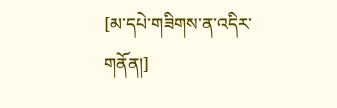[མ་དཔེ་གཟིགས་ན་འདིར་གནོན།]